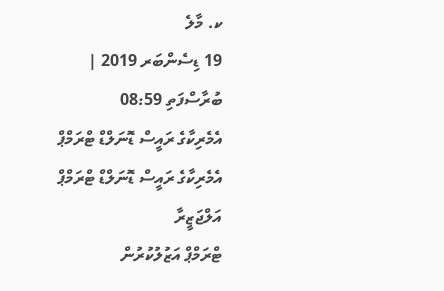ކ. މާލެ
19 ޑިސެންބަރ 2019 | ބުރާސްފަތި 08:59
އެމެރިކާގެ ރައީސް ޑޮނަލްޑް ޓްރަމްޕް
އެމެރިކާގެ ރައީސް ޑޮނަލްޑް ޓްރަމްޕް
އަލްޖަޒީރާ
ޓްރަމްޕް އަޒުލުކުރުން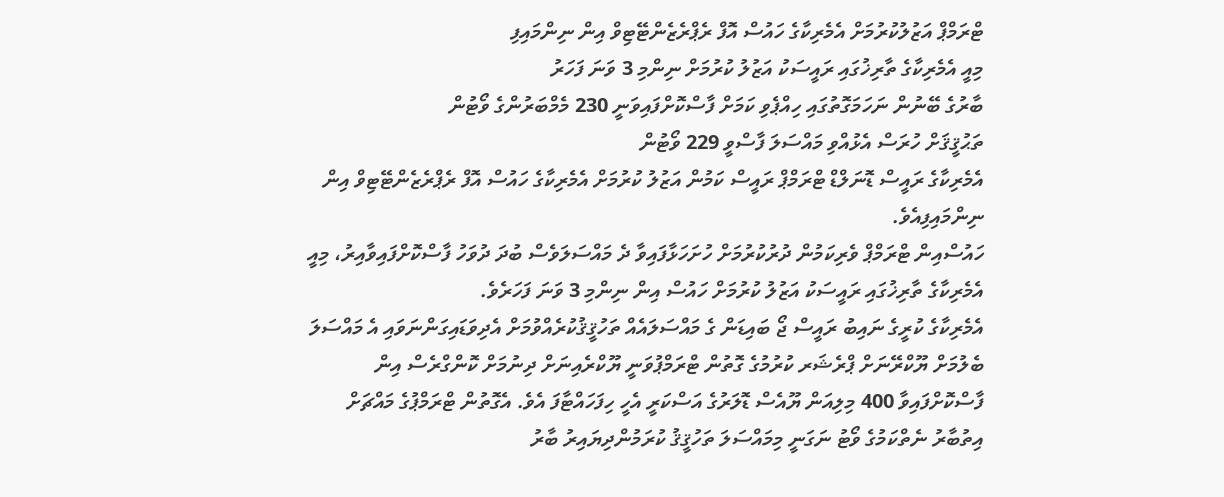ޓްރަމްޕް އަޒުލުކުރުމަށް އެމެރިކާގެ ހައުސް އޮފް ރެޕްރެޒެންޓޭޓިވް އިން ނިންމައިފި
މިއީ އެމެރިކާގެ ތާރިޚުގައި ރައީސަކު އަޒުލު ކުރުމަށް ނިންމި 3 ވަނަ ފަހަރު
ބާރުގެ ބޭނުން ނަހަމަގޮތުގައި ހިއްޕެވި ކަމަށް ފާސްކޮށްފައިވަނީ 230 މެމްބަރުންގެ ވޯޓުން
ތަޙުޤީޤަށް ހުރަސް އެޅުއްވި މައްސަލަ ފާސްވީ 229 ވޯޓުން
އެމެރިކާގެ ރައީސް ޑޮނަލްޑް ޓްރަމްޕް ރައީސް ކަމުން އަޒުލު ކުރުމަށް އެމެރިކާގެ ހައުސް އޮފް ރެޕްރެޒެންޓޭޓިވް އިން ނިންމައިފިއެވެ.
ހައުސްއިން ޓްރަމްޕް ވެރިކަމުން ދުރުކުރުމަށް ހުށަހަޅާފައިވާ ދެ މައްސަލަވެސް ބުދަ ދުވަހު ފާސްކޮށްފައިވާއިރު، މިއީ އެމެރިކާގެ ތާރިޚުގައި ރައީސަކު އަޒުލު ކުރުމަށް ހައުސް އިން ނިންމި 3 ވަނަ ފަހަރެވެ.
އެމެރިކާގެ ކުރީގެ ނައިބު ރައީސް ޖޯ ބައިޑަން ގެ މައްސަލައެއް ތަހުޤީޤުކުރެއްވުމަށް އެދިވަޑައިގަންނަވައި އެ މައްސަލަ ބެލުމަށް ޔޫކްރޭނަށް ޕްރެޝަރ ކުރުމުގެ ގޮތުން ޓްރަމްޕުވަނީ ޔޫކްރެއިނަށް ދިނުމަށް ކޮންގްރެސް އިން ފާސްކޮށްފައިވާ 400 މިލިއަން ޔޫއެސް ޑޮލަރުގެ އަސްކަރީ އެހީ ހިފަހައްޓާފަ އެވެ. އެގޮތުން ޓްރަމްޕުގެ މައްޗަށް އިތުބާރު ނެތްކަމުގެ ވޯޓު ނަގަނީ މިމައްސަލަ ތަހުޤީޤު ކުރަމުންދިޔައިރު ބާރު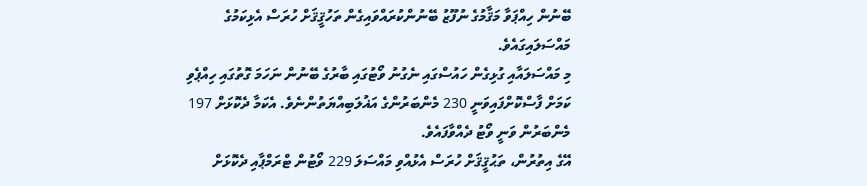ބޭނުން ހިއްޕަވާ މަޤާމުގެ ނުފޫޒު ބޭނުންކުރައްވައިގެން ތަހުޤީޤަށް ހުރަސް އެޅިކަމުގެ މައްސަލައިގައެވެ.
މި މައްސަލައާއި ގުޅިގެން ހައުސްގައި ނެގުނު ވޯޓުގައި ބާރުގެ ބޭނުން ނަހަމަ ގޮތުގައި ހިއްޕެވި ކަމަށް ފާސްކޮށްފައިވަނީ 230 މެންބަރުންގެ އަޣުލަބިއްޔަތުންނެވެ. އެކަމާ ދެކޮޅަށް 197 މެންބަރުން ވަނީ ވޯޓު ދެއްވާފައެވެ.
އޭގެ އިތުރުން، ތަޙުޤީޤަށް ހުރަސް އެޅުއްވި މައްސަލަ 229 ވޯޓުން ޓްރަމްޕާއި ދެކޮޅަށް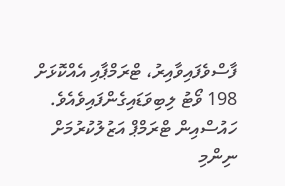ފާސްވެފައިވާއިރު، ޓްރަމްޕާއި އެއްކޮޅަށް 198 ވޯޓު ލިބިވަޑައިގެންފައިވެއެވެ.
ހައުސްއިން ޓްރަމްޕް އަޒުލުކުރުމަށް ނިންމި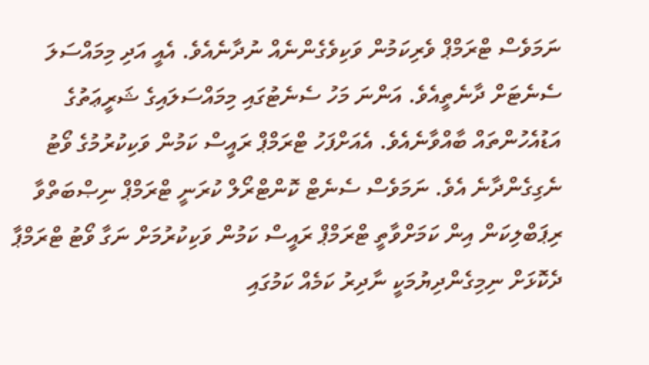ނަމަވެސް ޓްރަމްޕް ވެރިކަމުން ވަކިވެގެންނެއް ނުދާނެއެވެ. އެއީ އަދި މިމައްސަލަ ސެނެޓަށް ދާނެތީއެވެ. އަންނަ މަހު ސެނެޓުގައި މިމައްސަލައިގެ ޝަރީޢަތުގެ އަޑުއެހުންތައް ބާއްވާނެއެވެ. އެއަށްފަހު ޓްރަމްޕް ރައީސް ކަމުން ވަކިކުރުމުގެ ވޯޓު ނެގިގެންދާނެ އެވެ. ނަމަވެސް ސެނެޓް ކޮންޓްރޯލް ކުރަނީ ޓްރަމްޕް ނިޞްބަތްވާ ރިޕަބްލިކަން އިން ކަމަށްވާތީ ޓްރަމްޕް ރައީސް ކަމުން ވަކިކުރުމަށް ނަގާ ވޯޓު ޓްރަމްޕާ ދެކޮޅަށް ނިމިގެންދިޔުމަކީ ނާދިރު ކަމެއް ކަމުގައި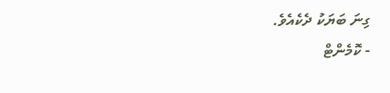ގިނަ ބަޔަކު ދެކެއެވެ.
- ކޮމެންޓް